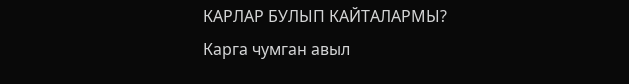КАРЛАР БУЛЫП КАЙТАЛАРМЫ?
Карга чумган авыл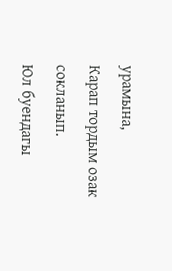урамына,
Карап тордым озак сокланып.
Юл буендагы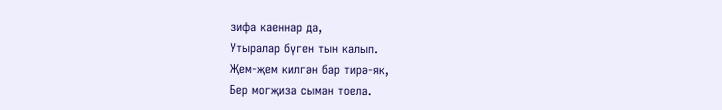зифа каеннар да,
Утыралар бүген тын калып.
Җем-җем килгән бар тирә-як,
Бер могҗиза сыман тоела.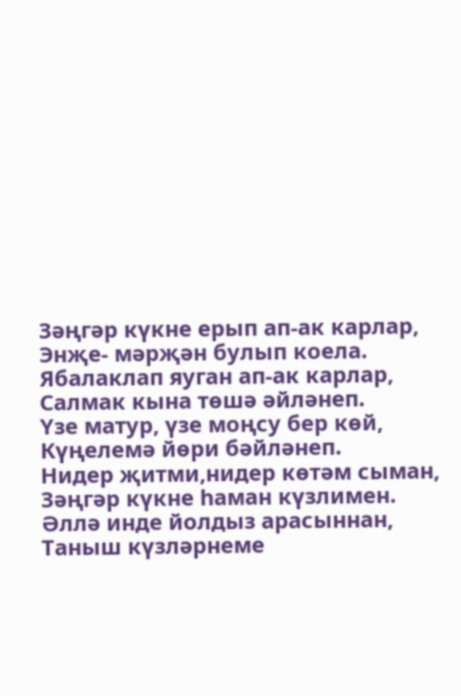Зәңгәр күкне ерып ап-ак карлар,
Энҗе- мәрҗән булып коела.
Ябалаклап яуган ап-ак карлар,
Салмак кына төшә әйләнеп.
Үзе матур, үзе моңсу бер көй,
Күңелемә йөри бәйләнеп.
Нидер җитми,нидер көтәм сыман,
Зәңгәр күкне һаман күзлимен.
Әллә инде йолдыз арасыннан,
Таныш күзләрнеме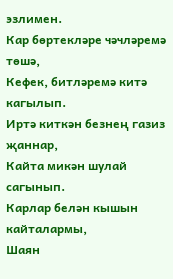эзлимен.
Кар бөртекләре чәчләремә төшә,
Кефек, битләремә китә кагылып.
Иртә киткән безнең газиз җаннар,
Кайта микән шулай сагынып.
Карлар белән кышын кайталармы,
Шаян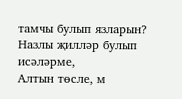тамчы булып язларын?
Назлы җилләр булып исәләрме,
Алтын төсле, м